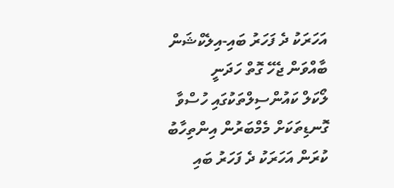އަހަރަކު ދެ ފަހަރު ބައި-އިލެކްޝަން ބާއްވަން ޖެހޭ ގޮތް ހަދަނީ
ލޯކަލް ކައުންސިލްތަކުގައި ހުސްވާ ގޮނޑިތަކަށް މެމްބަރުން އިންތިހާބު ކުރަން އަހަރަކު ދެ ފަހަރު ބައި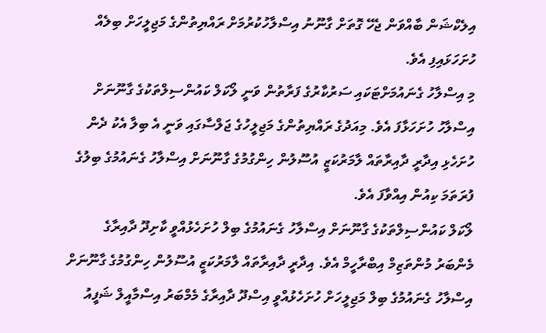އިލެކްޝަން ބާއްވަން ޖެހޭ ގޮތަށް ގާނޫނު އިސްލާހުކުރުމަށް ރައްޔިތުންގެ މަޖިލީހަށް ބިލެއް ހުށަހަޅައިފި އެވެ.
މި އިސްލާހު ގެނައުމަށްޓަކައި ސަރުކާރުގެ ފަރާތުން ވަނީ ލޯކަލް ކައުންސިލްތަކުގެ ގާނޫނަށް އިސްލާހު ހުށަހަޅާފަ އެވެ. މިއަދުގެ ރައްޔިތުންގެ މަޖިލީހުގެ ޖަލްސާގައި ވަނީ އެ ބިލާ އެކު ދެން ހުށަހެޅި އިދާރީ ދާއިރާތައް ލާމަރުކަޒީ އުސޫލުން ހިންގުމުގެ ގާނޫނަށް އިސްލާހު ގެނައުމުގެ ބިލުގެ ފުރަތަމަ ކިއުން އިއްވާފަ އެވެ.
ލޯކަލް ކައުންސިލްތަކުގެ ގާނޫނަށް އިސްލާހު ގެނައުމުގެ ބިލް ހުށަހެޅުއްވީ ކާށިދޫ ދާއިރާގެ މެންބަރު މުންތަޒިމް އިބްރާހީމް އެވެ. އިދާރީ ދާއިރާތައް ލާމަރުކަޒީ އުސޫލުން ހިންގުމުގެ ގާނޫނަށް އިސްލާހު ގެނައުމުގެ ބިލް މަޖިލީހަށް ހުށަހެޅުއްވީ އިސްދޫ ދާއިރާގެ މެމްބަރު އިސްމާއީލް ޝަފީއު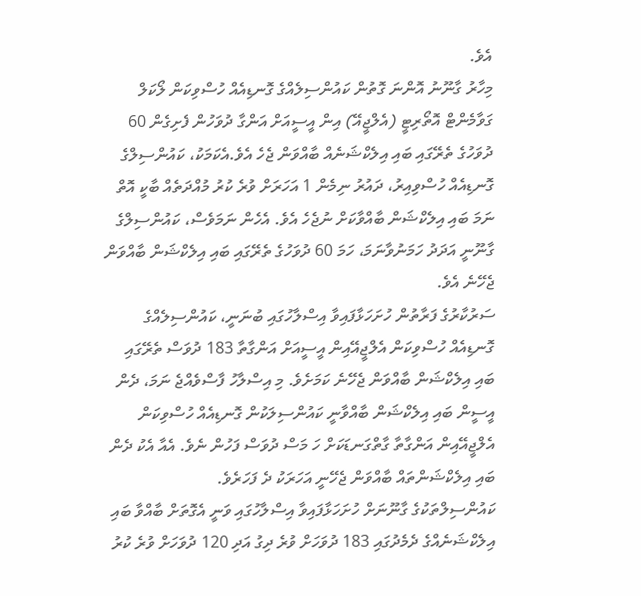އެވެ.
މިހާރު ގާނޫނު އޮންނަ ގޮތުން ކައުންސިލެއްގެ ގޮނޑިއެއް ހުސްވިކަން ލޯކަލް ގަވާމެންޓް އޮތޯރިޓީ (އެލްޖީއޭ) އިން އީސީއަށް އަންގާ ދުވަހުން ފެށިގެން 60 ދުވަހުގެ ތެރޭގައި ބައި އިލެކްޝަނެއް ބާއްވަން ޖެހެ އެވެ.އެކަމަކު، ކައުންސިލްގެ ގޮނޑިއެއް ހުސްވިއިރު، ދައުރު ނިމެން 1 އަހަރަށް ވުރެ ކުރު މުއްދަތެއް ބާކީ އޮތް ނަމަ ބައި އިލެކްޝަން ބާއްވާކަށް ނުޖެހެ އެވެ. އެހެން ނަމަވެސް، ކައުންސިލްގެ ގާނޫނީ އަދަދު ހަމަނުވާނަމަ، ހަމަ 60 ދުވަހުގެ ތެރޭގައި ބައި އިލެކްޝަން ބާއްވަން ޖެހޭނެ އެވެ.
ސަރުކާރުގެ ފަރާތުން ހުށަހަޅާފައިވާ އިސްލާހުގައި ބުނަނީ، ކައުންސިލެއްގެ ގޮނޑިއެއް ހުސްވިކަން އެލްޖީއޭއިން އީސީއަށް އަންގާތާ 183 ދުވަސް ތެރޭގައި ބައި އިލެކްޝަން ބާއްވަން ޖެހޭނެ ކަމަށެވެ. މި އިސްލާހު ފާސްވެއްޖެ ނަމަ، ދެން އީސީން ބައި އިލެކްޝަން ބާއްވާނީ ކައުންސިލަކުން ގޮނޑިއެއް ހުސްވިކަން އެލްޖީއޭއިން އަންގާތާ ގާތްގަނޑަކަށް ހަ މަސް ދުވަސް ފަހުން ނެވެ. އެއާ އެކު ދެން ބައި އިލެކްޝަންތައް ބާއްވަން ޖެހޭނީ އަހަރަކު ދެ ފަހަރެވެ.
ކައުންސިލްތަކުގެ ގާނޫނަށް ހުށަހަޅާފައިވާ އިސްލާހުގައި ވަނީ އެގޮތަށް ބާއްވާ ބައި އިލެކްޝަނެއްގެ ދެމެދުގައި 183 ދުވަހަށް ވުރެ ދިގު އަދި 120 ދުވަހަށް ވުރެ ކުރު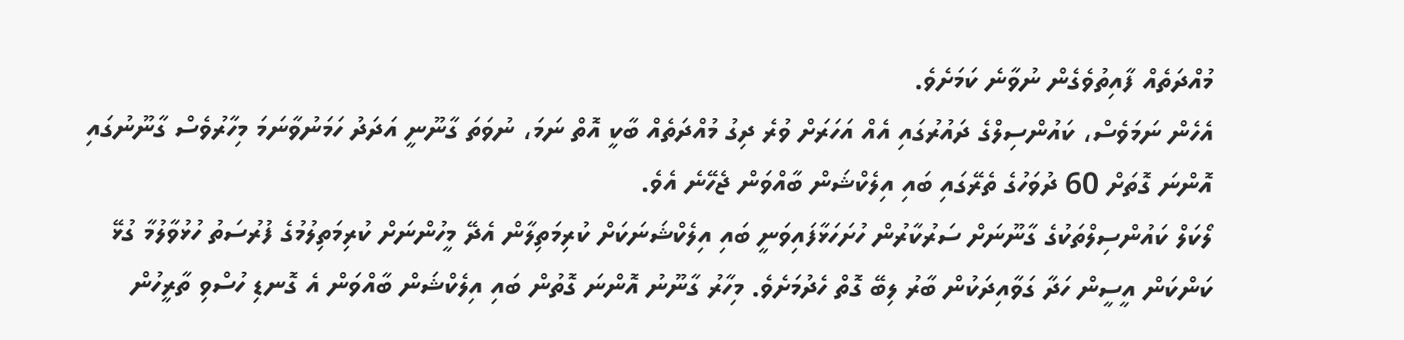މުއްދަތެއް ފާއިތުވެގެން ނުވާނެ ކަމަށެވެ.
އެހެން ނަމަވެސް، ކައުންސިލްގެ ދައުރުގައި އެއް އަހަރަށް ވުރެ ދިގު މުއްދަތެއް ބާކީ އޮތް ނަމަ، ނުވަތަ ގާނޫނީ އަދަދު ހަމަނުވާނަމަ މިހާރުވެސް ގާނޫނުގައި އޮންނަ ގޮތަށް 60 ދުވަހުގެ ތެރޭގައި ބައި އިލެކްޝަން ބާއްވަން ޖެހޭނެ އެވެ.
ލޯކަލް ކައުންސިލްތަކުގެ ގާނޫނަށް ސަރުކާރުން ހުށަހަޅާފައިވަނީ ބައި އިލެކްޝަނަކަށް ކުރިމަތިލާން އެދޭ މީހުންނަށް ކުރިމަތިލުމުގެ ފުރުސަތު ހުޅުވާލުމާ ގުޅޭ ކަންކަން އީސީން ހަދާ ގަވާއިދަކުން ބާރު ލިބޭ ގޮތް ހެދުމަށެވެ. މިހާރު ގާނޫނު އޮންނަ ގޮތުން ބައި އިލެކްޝަން ބާއްވަން އެ ގޮނޑި ހުސްވި ތާރީހުން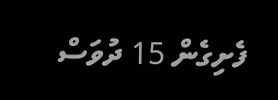ފެށިގެން 15 ދުވަސް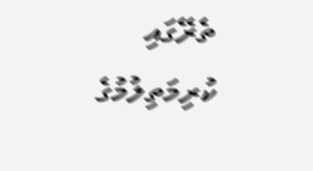ތެރޭގައި ކުރިމަތިލުމުގެ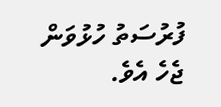ފުރުސަތު ހުޅުވަން ޖެހެ އެވެ.